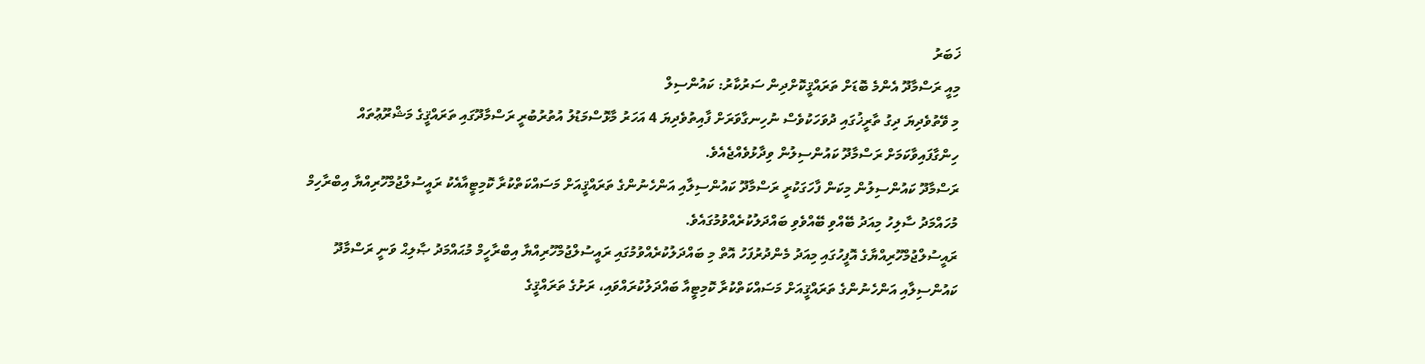ޚަބަރު
މިއީ ރަސްމާދޫ އެންމެ ބޮޑަށް ތަރައްޤީކޮށްދިން ސަރުކާރު: ކައުންސިލް
މި ވޭތުވެދިޔަ ދިގު ތާރީޚުގައި ދުވަހަކުވެސް ނުހިނގާވަރަށް ފާއިތުވެދިޔަ 4 އަހަރު މާޅޮސްމަޑުލު އުތުރުބުރީ ރަސްމާދޫގައި ތަރައްޤީގެ މަޝްރޫޢުތައް ހިންގާފައިވާކަމަށް ރަސްމާދޫ ކައުންސިލުން ވިދާޅުވެއްޖެއެވެ.
ރަސްމާދޫ ކައުންސިލުން މިކަން ފާހަގަކުރީ ރަސްމާދޫ ކައުންސިލާއި އަންހެނުންގެ ތަރައްޤީއަށް މަސައްކަތްކުރާ ކޮމިޓީއާއެކު ރައީސުލްޖުމްހޫރިއްޔާ އިބްރާހިމް މުހައްމަދު ސާލިހު މިއަދު ބޭއްވި ބޭއްވެވި ބައްދަލުކުރެއްވުމުގައެވެ.
ރައީސުލްޖުމްހޫރިއްޔާގެ އޮފީހުގައި މިއަދު މެންދުރުފަހު އޮތް މި ބައްދަލުކުރެއްވުމުގައި ރައީސުލްޖުމްހޫރިއްޔާ އިބްރާހީމް މުޙައްމަދު ޞާލިޙް ވަނީ ރަސްމާދޫ ކައުންސިލާއި އަންހެނުންގެ ތަރައްޤީއަށް މަސައްކަތްކުރާ ކޮމިޓީއާ ބައްދަލުކުރައްވައި، ރަށުގެ ތަރައްޤީގެ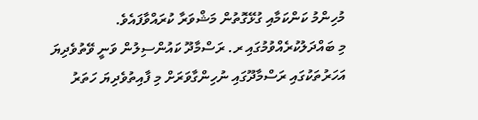މުހިންމު ކަންކަމާއި ގުޅޭގޮތުން މަޝްވަރާ ކުރައްވާފައެވެ.
މި ބައްދަލުކުރެއްވުމުގައި ރ. ރަސްމާދޫ ކައުންސިލުން ވަނީ ވޭތުވެދިޔަ އަހަރުތަކުގައި ރަސްމާދޫގައި ނުހިންގާވަރަށް މި ފާއިތުވެދިޔަ ހަތަރު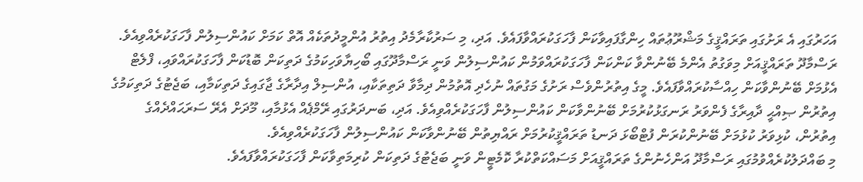އަހަރުގައި އެ ރަށުގައި ތަރައްޤީގެ މަޝްރޫޢުތައް ހިންގާފައިވާކަން ފާހަގަކުރައްވާފައެވެ. އަދި، މި ސަރުކާރާމެދު އިތުރު އުންމީދުތަކެއް އޮތް ކަމަށް ކައުންސިލުން ފާހަގަކުރެއްވިއެވެ.
ރަސްމާދޫ ތަރައްޤީއަށް މިވަގުތު އެންމެ ބޭނުންވާ ކަންކަން ފާހަގަކުރައްވަމުން ކައުންސިލުން ވަނީ ރަސްމާދޫގައި ބޯހިޔާވަހިކަމުގެ ދަތިކަން ބޮޑުކަން ފާހަގަކުރައްވައި، ފްލެޓް އެޅުމަށް ބޭނުންވާކަން ހިއްސާކުރައްވާފައެވެ. މީގެ އިތުރުންވެސް ރަށުގެ މަގުތައް ނުހެދި އޮތުމުން ދިމާވާ ދަތިތަކާއި، އުންސިލް އިދާރާގެ ޖާގައިގެ ދަތިކަމާއި، ބަޖެޓުގެ ދަތިކަމުގެ އިތުރުން ޞިއްޙީ ދާއިރާގެ ފެންވަރު ރަނގަޅުކުރުމަށް ބޭނުންވާކަން ކައުންސިލުން ފާހަގަކުރެއްވިއެވެ. އަދި، ބަނދަރުގައި ރޭމްޕެއް އެޅުމާއި، މޫދަށް އެރޭ ސަރަޙައްދެއްގެ އިތުރުން، ކުޅިވަރު ކުޅުމަށް ބޭނުންކުރަން ފުޓްބޯޅަ ދަނޑު ތަރައްޤީކުރުމަށް ރައްޔިތުން ބޭނުންވާކަން ކައުންސިލުން ފާހަގަކުރެއްވިއެވެ.
މި ބައްދަލުކުރެއްވުމުގައި ރަސްމާދޫ އަންހެނުންގެ ތަރައްޤީއަށް މަސައްކަތްކުރާ ކޮމެޓީން ވަނީ ބަޖެޓުގެ ދަތިކަން ކުރިމަތިވާކަން ފާހަގަކުރައްވާފައެވެ.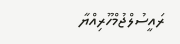ރައީސުލްޖުމްހޫރިއްޔާ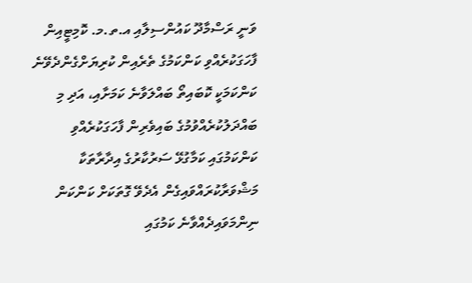ވަނީ ރަސްމާދޫ ކައުންސިލާއި އ.ތ.މ. ކޮމިޓީއިން ފާހަގަކުރެއްވި ކަންކަމުގެ ތެރެއިން ކުރިޔަށްގެންދެވޭނެ ކަންކަމަކީ ކޮބައިތޯ ބައްލަވާނެ ކަމަށާއި، އަދި މި ބައްދަލުކުރެއްވުމުގެ ބައިވެރިން ފާހަގަކުރެއްވި ކަންކަމުގައި ކަމާގުޅޭ ސަރުކާރުގެ އިދާރާތަކާ މަޝްވަރާކުރައްވައިގެން އެދެވޭ ގޮތަކަށް ކަންކަން ނިންމަވައިދެއްވާނެ ކަމުގައި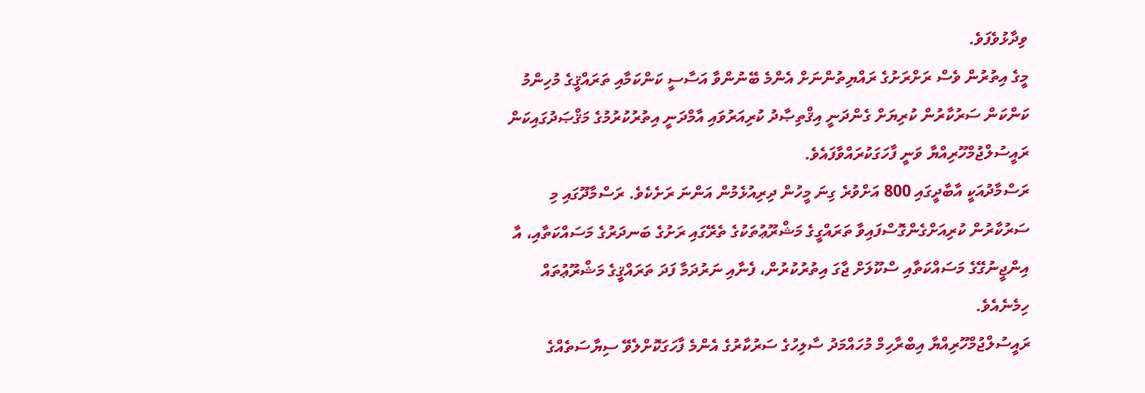ވިދާޅުވެފަވެ.
މީގެ އިތުރުން ވެސް ރަށްރަށުގެ ރައްޔިތުންނަށް އެންމެ ބޭނުންވާ އަސާސީ ކަންކަމާއި ތަރައްޤީގެ މުހިންމު ކަންކަން ސަރުކާރުން ކުރިޔަށް ގެންދަނީ އިޤްތިޞާދު ކުރިއަރުވައި އާމްދަނީ އިތުރުކުރުމުގެ މަޤްޞަދުގައިކަން ރައީސުލްޖުމްހޫރިއްޔާ ވަނީ ފާހަގަކުރައްވާފައެވެ.
ރަސްމާދުއަކީ އާބާދީގައި 800 އަށްވުރެ ގިނަ މީހުން ދިރިއުޅެމުން އަންނަ ރަށެކެވެ. ރަސްމާދޫގައި މި ސަރުކާރުން ކުރިއަށްގެންގޮސްފައިވާ ތަރައްގީގެ މަޝްރޫޢުތަކުގެ ތެރޭގައި ރަށުގެ ބަނދަރުގެ މަސައްކަތާއި، އާ އިންޖީނުގޭގެ މަސައްކަތާއި ސްކޫލަށް ޖާގަ އިތުރުކުރުން، ފެނާއި ނަރުދަމާ ފަދަ ތަރައްޤީގެ މަޝްރޫޢުތައް ހިމެނެއެވެ.
ރައީސުލްޖުމްހޫރިއްޔާ އިބްރާހިމް މުހައްމަދު ސާލިހުގެ ސަރުކާރުގެ އެންމެ ފާހަގަކޮށްލެވޭ ސިޔާސަތެއްގެ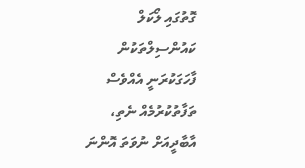ގޮތުގައި ލޯކަލް ކައުންސިލްތަކުން ފާހަގަކުރަނީ އެއްވެސް ތަފާތުކުރުމެއް ނެތި، އާބާދީއަށް ނުވަތަ އޮންނަ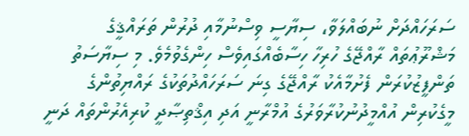ސަރަހައްދަށް ނުބައްލަވާ، ސިޔާސީ ވިސްނުމާއި ދުރުން ތަރައްޤީގެ މަޝްރޫޢުތައް ރާއްޖޭގެ ހުރިހާ ހިސާބެއްގައިވެސް ހިންގެވުމެވެ. މި ސިޔާސަތު ތަންފީޒުކުރަން ފެށުމާއެކު ރާއްޖޭގެ ގިނަ ސަރަހައްދުތަކުގެ ރައްޔިތުންގެ މީގެކުރިން އުއްމީދުނުކުރާވަރުގެ އުމްރާނީ އަދި އިޤްތިޞާދީ ކުރިއެރުންތައް ދަނީ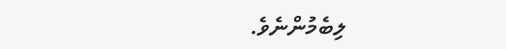ލިބެމުންނެވެ.